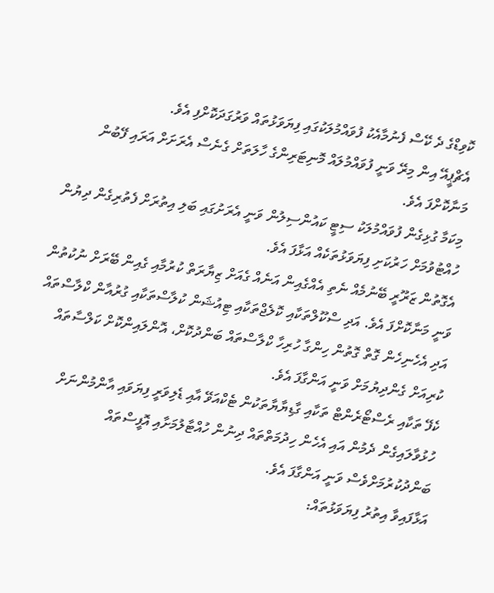ކޮވިޑްގެ ދެ ކޭސް ފެނުމާއެކު ފުވައްމުލަކުގައި ފިޔަވަޅުތައް ވަރުގަދަކޮށްފި އެވެ.
އެޗްޕީއޭ އިން މިރޭ ވަނީ ފުވައްމުލައް މޮނިޓަރިންގެ ހާލަތަށް ގެނެސް އެރަށަށް އަރައި ފޭބުން މަނާކޮށްފަ އެވެ.
މިކަމާ ގުޅިގެން ފުވައްމުލަކު ސިޓީ ކައުންސިލުން ވަނީ އެރަށުގައި ބަލި އިތުރަށް ފެތުރިގެން ދިޔުން ހުއްޓުވުމަށް ހަރުކަށި ފިޔަވަޅުތަކެއް އަޅާފަ އެވެ.
އެގޮތުން ޒަރޫރީ ބޭނުމެއް ނެތި އެއްގެއިން އަނެއް ގެއަށް ޒިޔާރަތް ކުރުމާއި ގެއިން ބޭރަށް ނުކުތުން ވަނީ މަނާކޮށްފަ އެވެ. އަދި ސްކޫލްތަކާއި ކޮލެޖްތަކާއި ޓިއުޝަން ކުލާސްތަކާއި ގުރުއާން ކްލާސްތައް އަދި އެހެނިހެން ގޮތް ގޮތުން ހިންގާ ހުރިހާ ކްލާސްތައް ބަންދުކޮށް، އޮންލައިންކޮށް ކަލްސާތައް ކުރިއަށް ގެންދިޔުމަށް ވަނީ އަންގާފަ އެވެ.
ކެފޭ ތަކާއި ރެސްޓޯރެންޓް ތަކާއި ގާޑިޔާޔާތަކުން ޓެކްއަވޭ އާއި ޑެލިވަރީ ފިޔަވައި އާންމުންނަށް ހުޅުވާލައިގެން ދެމުން އައި އެހެން ހިދުމަތްތައް ދިނުން ހުއްޓާލުމަށާއި އޮފީސްތައް ބަންދުކުރުމަށްވެސް ވަނީ އަންގާފަ އެވެ.
އަޅާފައިވާ އިތުރު ފިޔަވަޅުތައް: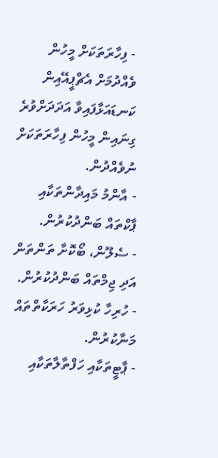- ފިހާރަތަކަށް މީހުން ވެއްދުމަށް އެޗްޕީއޭއިން ކަނޑައަޅާފައިވާ އަދަދަށްވުރެ ގިނައިން މީހުން ފިހާރަތަކަށް ނުވެއްދުން.
- އާންމު މައިދާންތަކާއި ޕާކްތައް ބަންދުކުރުން.
- ސެލޫން، ބޯކޮށާ ތަންތަން އަދި ޖިމްތައް ބަންދުކުރުން.
- ހުރިހާ ކުޅިވަރު ހަރަކާތްތައް މަނާކުރުން.
- ޕާޓީތަކާއި ހަފްތާލާތަކާއި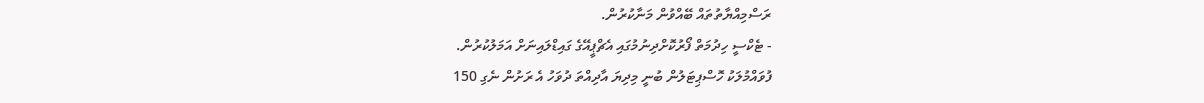ރަސްމިއްޔާތުތައް ބޭއްވުން މަނާކުރުން.
- ޓެކްސީ ހިދުމަތް ފޯރުކޮށްދިނުމުގައި އެޗްޕީއޭގެ ގައިޑްލައިނަށް އަމަލުކުރުން.
ފުވައްމުލަކު ހޮސްޕިޓަލުން ބުނީ މިދިޔަ އާދިއްތަ ދުވަހު އެ ރަށުން ނެގި 150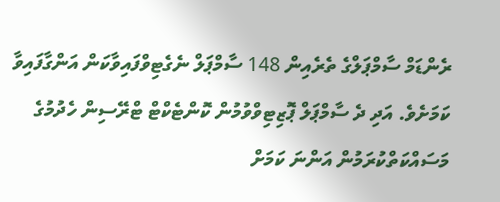ރެންޑަމް ސާމްޕަލްގެ ތެރެއިން 148 ސާމްޕަލް ނެގެޓިވްފައިވާކަން އަންގާފައިވާ ކަމަށެވެ. އަދި ދެ ސާމްޕަލް ޕޮޒިޓިވްވުމުން ކޮންޓެކްޓް ޓްރޭސިން ހެދުމުގެ މަސައްކަތްކުރަމުން އަންނަ ކަމަށް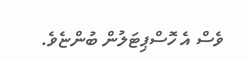ވެސް އެ ހޮސްޕިޓަލުން ބުންޏެވެ.